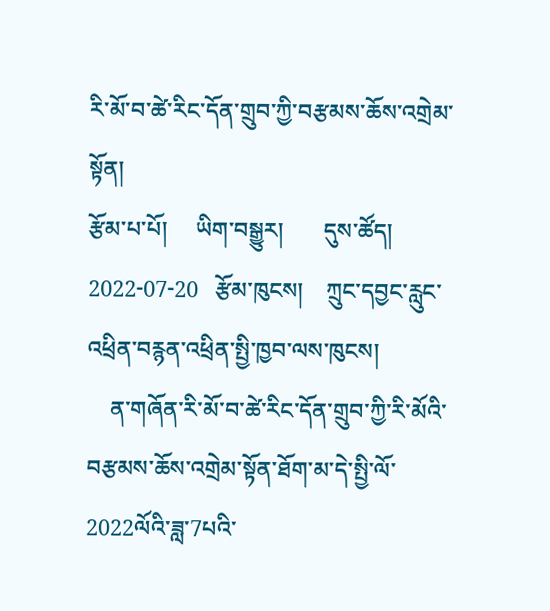རི་མོ་བ་ཚེ་རིང་དོན་གྲུབ་ཀྱི་བརྩམས་ཆོས་འགྲེམ་སྟོན།
རྩོམ་པ་པོ།     ཡིག་བསྒྱུར།       དུས་ཚོད།   2022-07-20   རྩོམ་ཁུངས།    ཀྲུང་དབྱང་རླུང་འཕྲིན་བརྙན་འཕྲིན་སྤྱི་ཁྱབ་ལས་ཁུངས།
    ན་གཞོན་རི་མོ་བ་ཚེ་རིང་དོན་གྲུབ་ཀྱི་རི་མོའི་བརྩམས་ཆོས་འགྲེམ་སྟོན་ཐོག་མ་དེ་སྤྱི་ལོ་2022ལོའི་ཟླ་7པའི་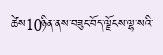ཚེས10ཉིན་ནས་བཟུང་བོད་ལྗོངས་ལྷ་སའི་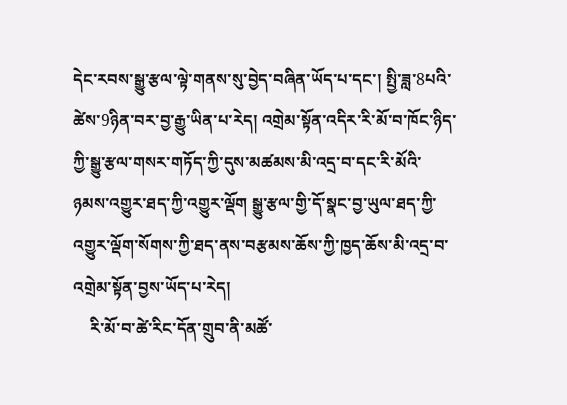དེང་རབས་སྒྱུ་རྩལ་ལྟེ་གནས་སུ་བྱེད་བཞིན་ཡོད་པ་དང་། སྤྱི་ཟླ་8པའི་ཚེས་9ཉིན་བར་བྱ་རྒྱུ་ཡིན་པ་རེད། འགྲེམ་སྟོན་འདིར་རི་མོ་བ་ཁོང་ཉིད་ཀྱི་སྒྱུ་རྩལ་གསར་གཏོད་ཀྱི་དུས་མཚམས་མི་འདྲ་བ་དང་རི་མོའི་ཉམས་འགྱུར་ཐད་ཀྱི་འགྱུར་ལྡོག སྒྱུ་རྩལ་གྱི་དོ་སྣང་བྱ་ཡུལ་ཐད་ཀྱི་འགྱུར་ལྡོག་སོགས་ཀྱི་ཐད་ནས་བརྩམས་ཆོས་ཀྱི་ཁྱད་ཆོས་མི་འདྲ་བ་འགྲེམ་སྟོན་བྱས་ཡོད་པ་རེད།
    རི་མོ་བ་ཚེ་རིང་དོན་གྲུབ་ནི་མཚོ་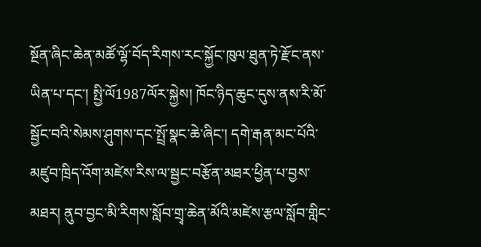སྔོན་ཞིང་ཆེན་མཚོ་ལྷོ་བོད་རིགས་རང་སྐྱོང་ཁུལ་ཐུན་ཏེ་རྫོང་ནས་ཡིན་པ་དང་། སྤྱི་ལོ1987ལོར་སྐྱེས། ཁོང་ཉིད་ཆུང་དུས་ནས་རི་མོ་སྦྱོང་བའི་སེམས་ཤུགས་དང་སྤྲོ་སྣང་ཆེ་ཞིང་། དགེ་རྒན་མང་པོའི་མཛུབ་ཁྲིད་འོག་མཛེས་རིས་ལ་སྦྱང་བརྩོན་མཐར་ཕྱིན་པ་བྱས་མཐར། ནུབ་བྱང་མི་རིགས་སློབ་གྲྭ་ཆེན་མོའི་མཛེས་རྩལ་སློབ་གླིང་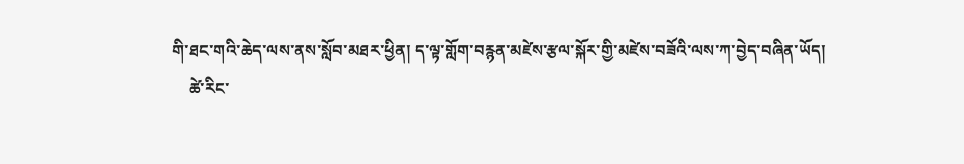གི་ཐང་གའི་ཆེད་ལས་ནས་སློབ་མཐར་ཕྱིན། ད་ལྟ་གློག་བརྙན་མཛེས་རྩལ་སྐོར་གྱི་མཛེས་བཟོའི་ལས་ཀ་བྱེད་བཞིན་ཡོད།
    ཚེ་རིང་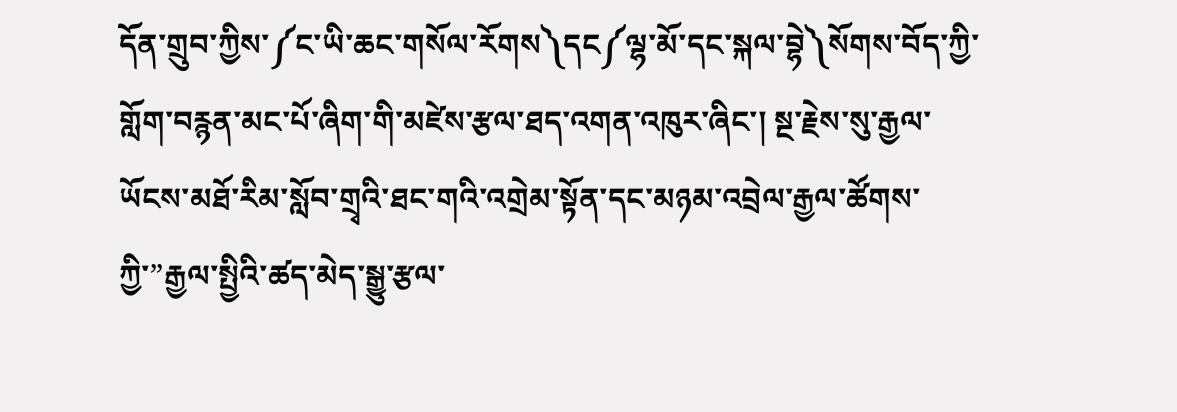དོན་གྲུབ་ཀྱིས་༼ང་ཡི་ཆང་གསོལ་རོགས༽དང༼ལྷ་མོ་དང་སྐལ་བྷེ༽སོགས་བོད་ཀྱི་གློག་བརྙན་མང་པོ་ཞིག་གི་མཛེས་རྩལ་ཐད་འགན་འཁུར་ཞིང་། སྔ་རྗེས་སུ་རྒྱལ་ཡོངས་མཐོ་རིམ་སློབ་གྲྭའི་ཐང་གའི་འགྲེམ་སྟོན་དང་མཉམ་འབྲེལ་རྒྱལ་ཚོགས་ཀྱི་”རྒྱལ་སྤྱིའི་ཚད་མེད་སྒྱུ་རྩལ་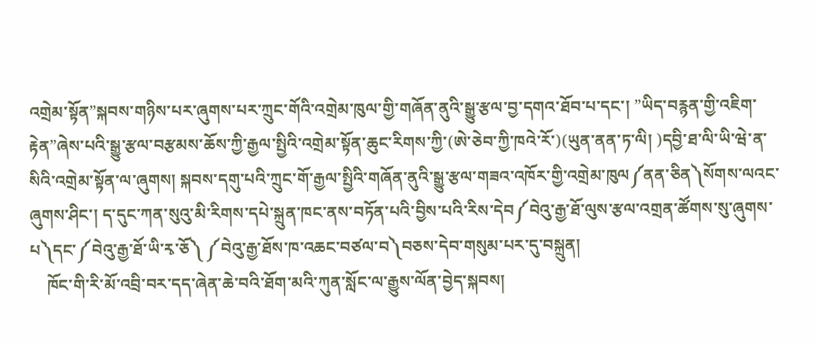འགྲེམ་སྟོན”སྐབས་གཉིས་པར་ཞུགས་པར་ཀྲུང་གོའི་འགྲེམ་ཁུལ་གྱི་གཞོན་ནུའི་སྒྱུ་རྩལ་བྱ་དགའ་ཐོབ་པ་དང་། ”ཡིད་བརྙན་གྱི་འཇིག་རྟེན”ཞེས་པའི་སྒྱུ་རྩལ་བརྩམས་ཆོས་ཀྱི་རྒྱལ་སྤྱིའི་འགྲེམ་སྟོན་ཆུང་རིགས་ཀྱི་(ཨེ་ཅེབ་ཀྱི་ཁའེ་རོ་)(ཡུན་ནན་ཏ་ལི། )དབྱི་ཐ་ལི་ཡི་ཝེ་ན་སིའི་འགྲེམ་སྟོན་ལ་ཞུགས། སྐབས་དགུ་པའི་ཀྲུང་གོ་རྒྱལ་སྤྱིའི་གཞོན་ནུའི་སྒྱུ་རྩལ་གཟའ་འཁོར་གྱི་འགྲེམ་ཁུལ༼ནན་ཅིན༽སོགས་ལའང་ཞུགས་ཤིང་། ད་དུང་ཀན་སུའུ་མི་རིགས་དཔེ་སྐྲུན་ཁང་ནས་བཏོན་པའི་བྱིས་པའི་རིས་དེབ༼བེའུ་རྒྱ་ཐོ་ལུས་རྩལ་འགྲན་ཚོགས་སུ་ཞུགས་པ༽དང་༼བེའུ་རྒྱ་ཐོ་ཡི་རྭ་ཅོ༽ ༼བེའུ་རྒྱ་ཐོས་ཁ་འཆང་བཙལ་བ༽བཅས་དེབ་གསུམ་པར་དུ་བསྐྲུན།
    ཁོང་གི་རི་མོ་འབྲི་བར་དད་ཞེན་ཆེ་བའི་ཐོག་མའི་ཀུན་སློང་ལ་རྒྱུས་ལོན་བྱེད་སྐབས།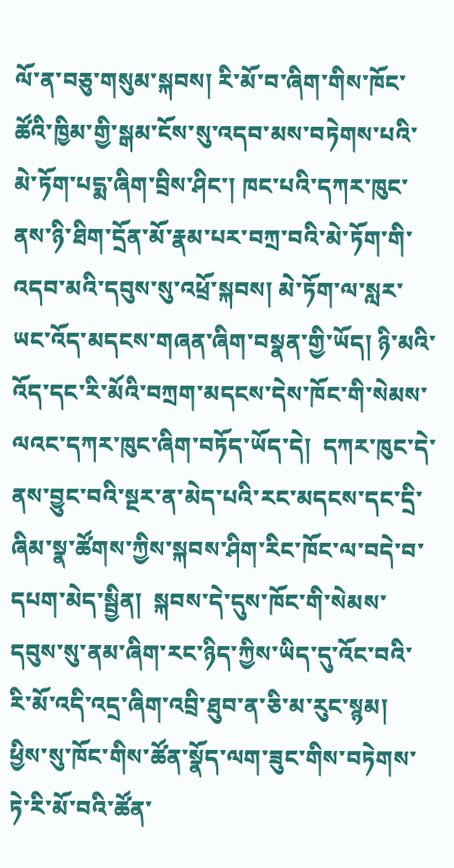ལོ་ན་བཅུ་གསུམ་སྐབས། རི་མོ་བ་ཞིག་གིས་ཁོང་ཚོའི་ཁྱིམ་གྱི་སྒམ་ངོས་སུ་འདབ་མས་བཏེགས་པའི་མེ་ཏོག་པདྨ་ཞིག་བྲིས་ཤིང་། ཁང་པའི་དཀར་ཁུང་ནས་ཉི་ཐིག་དྲོན་མོ་རྣམ་པར་བཀྲ་བའི་མེ་ཏོག་གི་འདབ་མའི་དབུས་སུ་འཕྲོ་སྐབས། མེ་ཏོག་ལ་སླར་ཡང་འོད་མདངས་གཞན་ཞིག་བསྣན་གྱི་ཡོད། ཉི་མའི་འོད་དང་རི་མོའི་བཀྲག་མདངས་དེས་ཁོང་གི་སེམས་ལའང་དཀར་ཁུང་ཞིག་བཏོད་ཡོད་དེ།  དཀར་ཁུང་དེ་ནས་བྱུང་བའི་སྔར་ན་མེད་པའི་རང་མདངས་དང་དྲི་ཞིམ་སྣ་ཚོགས་ཀྱིས་སྐབས་ཤིག་རིང་ཁོང་ལ་བདེ་བ་དཔག་མེད་སྦྱིན།  སྐབས་དེ་དུས་ཁོང་གི་སེམས་དབུས་སུ་ནམ་ཞིག་རང་ཉིད་ཀྱིས་ཡིད་དུ་འོང་བའི་རི་མོ་འདི་འདྲ་ཞིག་འབྲི་ཐུབ་ན་ཅི་མ་རུང་སྙམ། ཕྱིས་སུ་ཁོང་གིས་ཚོན་སྣོད་ལག་ཟུང་གིས་བཏེགས་ཏེ་རི་མོ་བའི་ཚོན་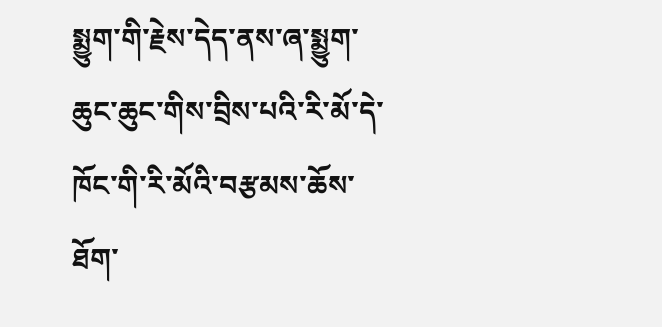སྨྱུག་གི་རྗེས་དེད་ནས་ཞ་སྨྱུག་ཆུང་ཆུང་གིས་བྲིས་པའི་རི་མོ་དེ་ཁོང་གི་རི་མོའི་བརྩམས་ཆོས་ཐོག་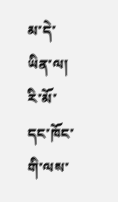མ་དེ་ཡིན་ལ། རི་མོ་དང་ཁོང་གི་ལས་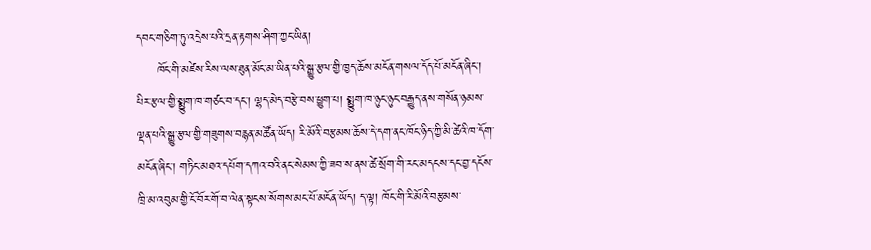དབང་གཅིག་ཏུ་འདྲེས་པའི་དྲན་རྟགས་ཤིག་ཀྱང་ཡིན།
     ཁོང་གི་མཛེས་རིས་ལས་ཐུན་མོང་མ་ཡིན་པའི་སྒྱུ་རྩལ་གྱི་ཁྱད་ཆོས་མངོན་གསལ་དོད་པོ་མངོན་ཞིང་། པིར་རྩལ་གྱི་སྨྱུག་ཁ་གཙང་བ་དང་། ལྷད་མེད་བརྩེ་བས་ཕྱུག་པ། སྨྱུག་ཁ་ཉུང་ཉུང་བརྒྱུད་ནས་གསོན་ཉམས་ལྡན་པའི་སྒྱུ་རྩལ་གྱི་གཟུགས་བརྙན་མཚོན་ཡོད། རི་མོའི་བརྩམས་ཆོས་དེ་དག་ནང་ཁོང་ཉིད་ཀྱི་མི་ཚེའི་ཁ་དོག་མངོན་ཞིང་། གཏིང་མཐའ་དཔོག་དཀའ་བའི་ནང་སེམས་ཀྱི་ཟབ་ས་ནས་ཚེ་སྲོག་གི་རང་མདངས་དང་བྱ་དངོས་ཁྲི་མ་འབུམ་གྱི་ངོ་བོར་གོ་བ་ལེན་སྟངས་སོགས་མང་པོ་མངོན་ཡོད། ད་ལྟ། ཁོང་གི་རི་མོའི་བརྩམས་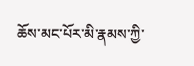ཆོས་མང་པོར་མི་རྣམས་ཀྱི་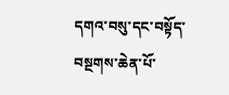དགའ་བསུ་དང་བསྟོད་བསྔགས་ཆེན་པོ་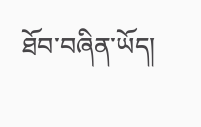ཐོབ་བཞིན་ཡོད།